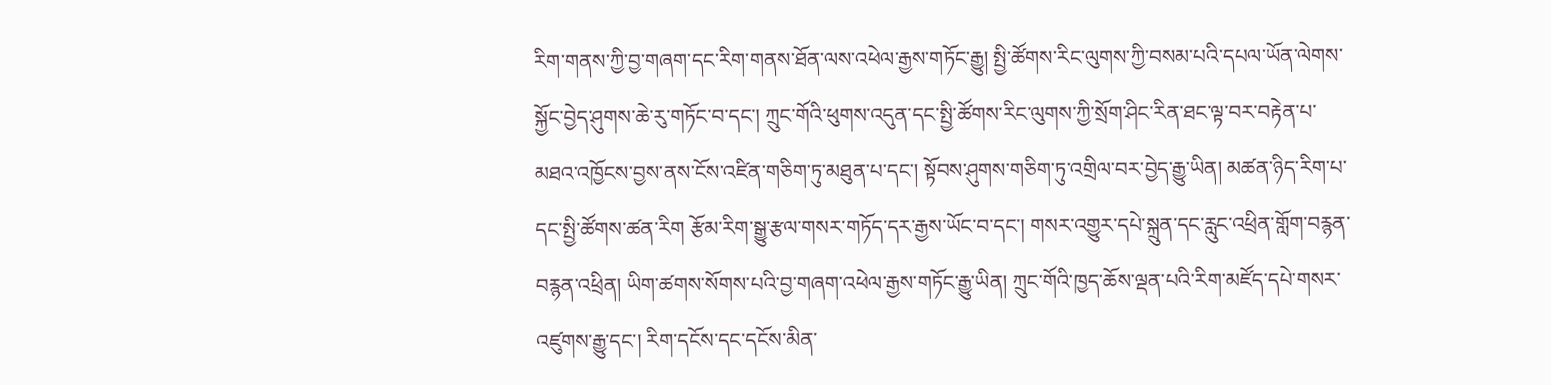རིག་གནས་ཀྱི་བྱ་གཞག་དང་རིག་གནས་ཐོན་ལས་འཕེལ་རྒྱས་གཏོང་རྒྱུ། སྤྱི་ཚོགས་རིང་ལུགས་ཀྱི་བསམ་པའི་དཔལ་ཡོན་ལེགས་སྐྱོང་བྱེད་ཤུགས་ཆེ་རུ་གཏོང་བ་དང་། ཀྲུང་གོའི་ཕུགས་འདུན་དང་སྤྱི་ཚོགས་རིང་ལུགས་ཀྱི་སྲོག་ཤིང་རིན་ཐང་ལྟ་བར་བརྟེན་པ་མཐའ་འཁྱོངས་བྱས་ནས་ངོས་འཛིན་གཅིག་ཏུ་མཐུན་པ་དང་། སྟོབས་ཤུགས་གཅིག་ཏུ་འགྲིལ་བར་བྱེད་རྒྱུ་ཡིན། མཚན་ཉིད་རིག་པ་དང་སྤྱི་ཚོགས་ཚན་རིག རྩོམ་རིག་སྒྱུ་རྩལ་གསར་གཏོད་དར་རྒྱས་ཡོང་བ་དང་། གསར་འགྱུར་དཔེ་སྐྲུན་དང་རླུང་འཕྲིན་གློག་བརྙན་བརྙན་འཕྲིན། ཡིག་ཚགས་སོགས་པའི་བྱ་གཞག་འཕེལ་རྒྱས་གཏོང་རྒྱུ་ཡིན། ཀྲུང་གོའི་ཁྱད་ཆོས་ལྡན་པའི་རིག་མཛོད་དཔེ་གསར་འཛུགས་རྒྱུ་དང་། རིག་དངོས་དང་དངོས་མིན་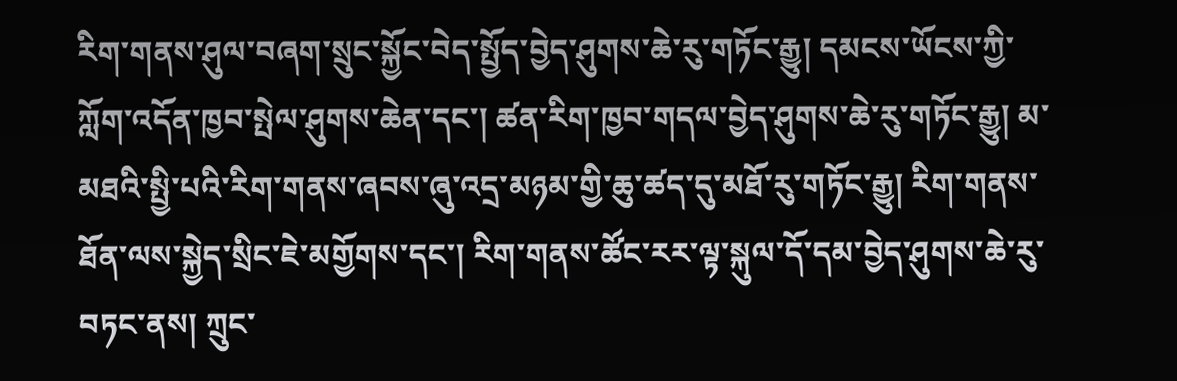རིག་གནས་ཤུལ་བཞག་སྲུང་སྐྱོང་བེད་སྤྱོད་བྱེད་ཤུགས་ཆེ་རུ་གཏོང་རྒྱུ། དམངས་ཡོངས་ཀྱི་ཀློག་འདོན་ཁྱབ་སྤེལ་ཤུགས་ཆེན་དང་། ཚན་རིག་ཁྱབ་གདལ་བྱེད་ཤུགས་ཆེ་རུ་གཏོང་རྒྱུ། མ་མཐའི་སྤྱི་པའི་རིག་གནས་ཞབས་ཞུ་འདྲ་མཉམ་གྱི་ཆུ་ཚད་དུ་མཐོ་རུ་གཏོང་རྒྱུ། རིག་གནས་ཐོན་ལས་སྐྱེད་སྲིང་ཇེ་མགྱོགས་དང་། རིག་གནས་ཚོང་རར་ལྟ་སྐུལ་དོ་དམ་བྱེད་ཤུགས་ཆེ་རུ་བཏང་ནས། ཀྲུང་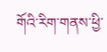གོའི་རིག་གནས་ཕྱི་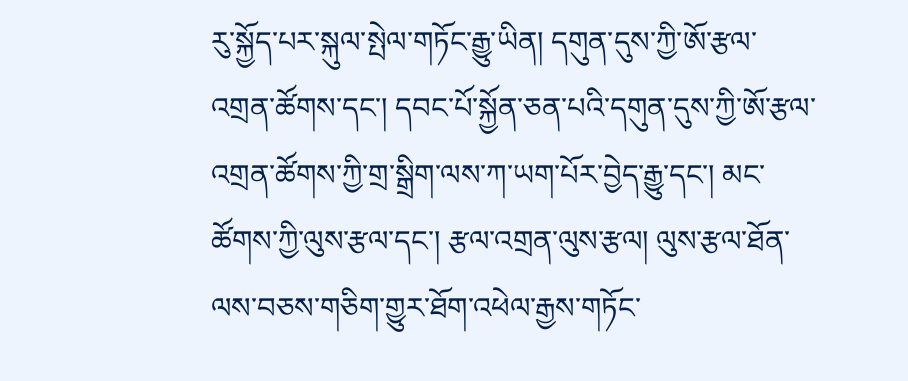རུ་སྐྱོད་པར་སྐུལ་སྤེལ་གཏོང་རྒྱུ་ཡིན། དགུན་དུས་ཀྱི་ཨོ་རྩལ་འགྲན་ཚོགས་དང་། དབང་པོ་སྐྱོན་ཅན་པའི་དགུན་དུས་ཀྱི་ཨོ་རྩལ་འགྲན་ཚོགས་ཀྱི་གྲ་སྒྲིག་ལས་ཀ་ཡག་པོར་བྱེད་རྒྱུ་དང་། མང་ཚོགས་ཀྱི་ལུས་རྩལ་དང་། རྩལ་འགྲན་ལུས་རྩལ། ལུས་རྩལ་ཐོན་ལས་བཅས་གཅིག་གྱུར་ཐོག་འཕེལ་རྒྱས་གཏོང་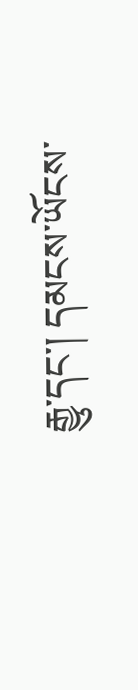རྒྱུ་དང་། དམངས་ཡོངས་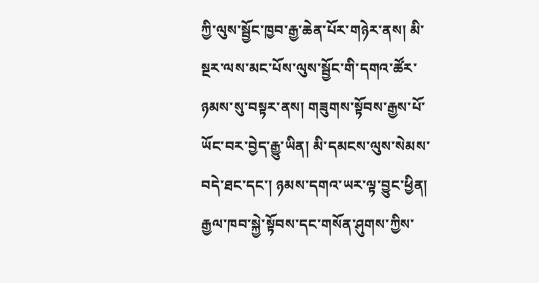ཀྱི་ལུས་སྦྱོང་ཁྱབ་རྒྱ་ཆེན་པོར་གཉེར་ནས། མི་སྔར་ལས་མང་པོས་ལུས་སྦྱོང་གི་དགའ་ཚོར་ཉམས་སུ་བསྟར་ནས། གཟུགས་སྟོབས་རྒྱས་པོ་ཡོང་བར་བྱེད་རྒྱུ་ཡིན། མི་དམངས་ལུས་སེམས་བདེ་ཐང་དང་། ཉམས་དགའ་ཡར་ལྟ་བྱུང་ཕྱིན། རྒྱལ་ཁབ་སྐྱེ་སྟོབས་དང་གསོན་ཤུགས་ཀྱིས་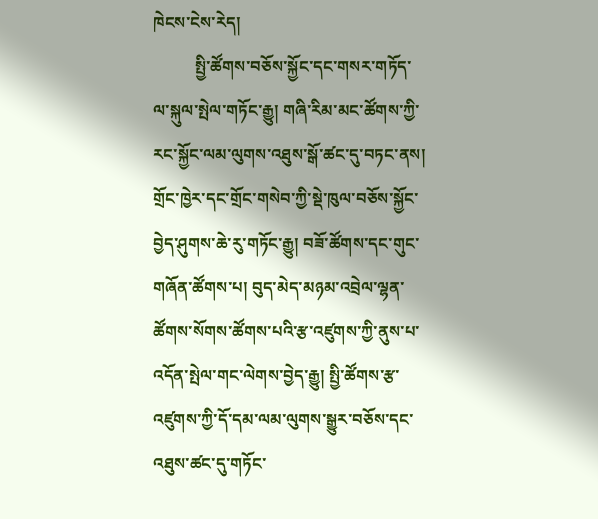ཁེངས་ངེས་རེད།
          སྤྱི་ཚོགས་བཅོས་སྐྱོང་དང་གསར་གཏོད་ལ་སྐུལ་སྤེལ་གཏོང་རྒྱུ། གཞི་རིམ་མང་ཚོགས་ཀྱི་རང་སྐྱོང་ལམ་ལུགས་འཐུས་སྒོ་ཚང་དུ་བཏང་ནས། གྲོང་ཁྱེར་དང་གྲོང་གསེབ་ཀྱི་སྡེ་ཁུལ་བཅོས་སྐྱོང་བྱེད་ཤུགས་ཆེ་རུ་གཏོང་རྒྱུ། བཟོ་ཚོགས་དང་གུང་གཞོན་ཚོགས་པ། བུད་མེད་མཉམ་འབྲེལ་ལྷན་ཚོགས་སོགས་ཚོགས་པའི་རྩ་འཛུགས་ཀྱི་ནུས་པ་འདོན་སྤེལ་གང་ལེགས་བྱེད་རྒྱུ། སྤྱི་ཚོགས་རྩ་འཛུགས་ཀྱི་དོ་དམ་ལམ་ལུགས་སྒྱུར་བཅོས་དང་འཐུས་ཚང་དུ་གཏོང་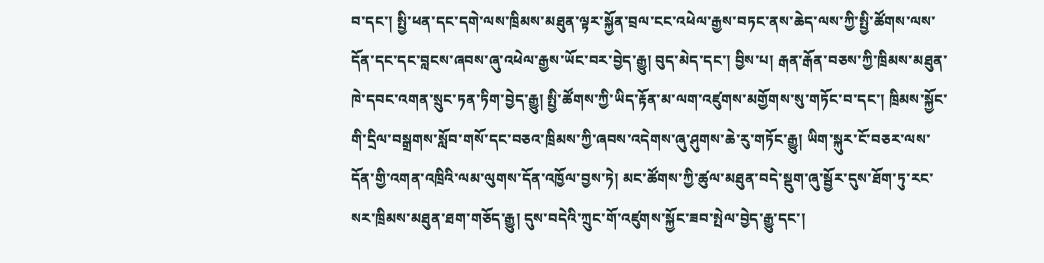བ་དང་། སྤྱི་ཕན་དང་དགེ་ལས་ཁྲིམས་མཐུན་ལྟར་སྐྱོན་བྲལ་ངང་འཕེལ་རྒྱས་བཏང་ནས་ཆེད་ལས་ཀྱི་སྤྱི་ཚོགས་ལས་དོན་དང་དང་བླངས་ཞབས་ཞུ་འཕེལ་རྒྱས་ཡོང་བར་བྱེད་རྒྱུ། བུད་མེད་དང་། བྱིས་པ། རྒན་རྒོན་བཅས་ཀྱི་ཁྲིམས་མཐུན་ཁེ་དབང་འགན་སྲུང་ཏན་ཏིག་བྱེད་རྒྱུ། སྤྱི་ཚོགས་ཀྱི་ཡིད་རྟོན་མ་ལག་འཛུགས་མགྱོགས་སུ་གཏོང་བ་དང་། ཁྲིམས་སྐྱོང་གི་དྲིལ་བསྒྲགས་སློབ་གསོ་དང་བཅའ་ཁྲིམས་ཀྱི་ཞབས་འདེགས་ཞུ་ཤུགས་ཆེ་རུ་གཏོང་རྒྱུ། ཡིག་སྐུར་ངོ་བཅར་ལས་དོན་གྱི་འགན་འཁྲིའི་ལམ་ལུགས་དོན་འཁྱོལ་བྱས་ཏེ། མང་ཚོགས་ཀྱི་ཚུལ་མཐུན་བདེ་སྡུག་ཞུ་སྦྱོར་དུས་ཐོག་ཏུ་རང་སར་ཁྲིམས་མཐུན་ཐག་གཅོད་རྒྱུ། དུས་བདེའི་ཀྲུང་གོ་འཛུགས་སྐྱོང་ཟབ་སྤེལ་བྱེད་རྒྱུ་དང་།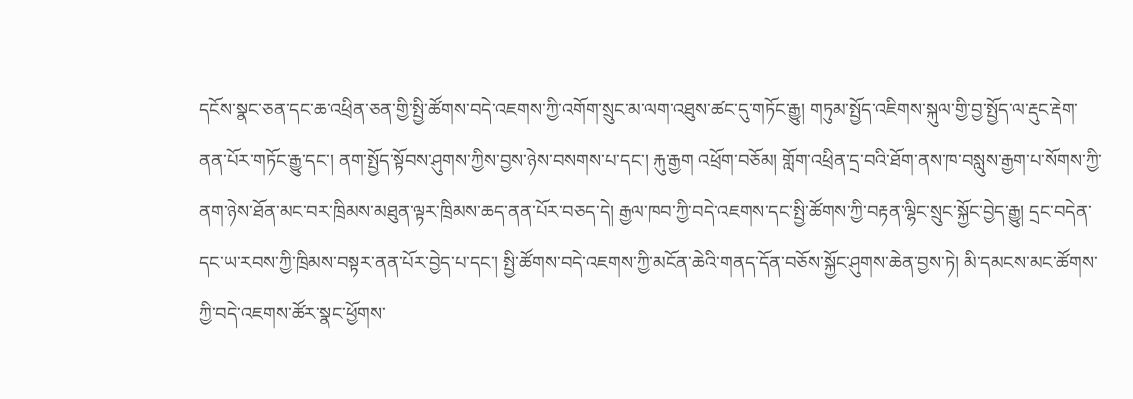དངོས་སྣང་ཅན་དང་ཆ་འཕྲིན་ཅན་གྱི་སྤྱི་ཚོགས་བདེ་འཇགས་ཀྱི་འགོག་སྲུང་མ་ལག་འཐུས་ཚང་དུ་གཏོང་རྒྱུ། གཏུམ་སྤྱོད་འཇིགས་སྐུལ་གྱི་བྱ་སྤྱོད་ལ་རྡུང་རྡེག་ནན་པོར་གཏོང་རྒྱུ་དང་། ནག་སྤྱོད་སྟོབས་ཤུགས་ཀྱིས་བྱས་ཉེས་བསགས་པ་དང་། རྐུ་རྒྱག འཕྲོག་བཅོམ། གློག་འཕྲིན་དྲ་བའི་ཐོག་ནས་ཁ་བསླུས་རྒྱག་པ་སོགས་ཀྱི་ནག་ཉེས་ཐོན་མང་བར་ཁྲིམས་མཐུན་ལྟར་ཁྲིམས་ཆད་ནན་པོར་བཅད་དེ། རྒྱལ་ཁབ་ཀྱི་བདེ་འཇགས་དང་སྤྱི་ཚོགས་ཀྱི་བརྟན་ལྷིང་སྲུང་སྐྱོང་བྱེད་རྒྱུ། དྲང་བདེན་དང་ཡ་རབས་ཀྱི་ཁྲིམས་བསྟར་ནན་པོར་བྱེད་པ་དང་། སྤྱི་ཚོགས་བདེ་འཇགས་ཀྱི་མངོན་ཆེའི་གནད་དོན་བཅོས་སྐྱོང་ཤུགས་ཆེན་བྱས་ཏེ། མི་དམངས་མང་ཚོགས་ཀྱི་བདེ་འཇགས་ཚོར་སྣང་ཕྱོགས་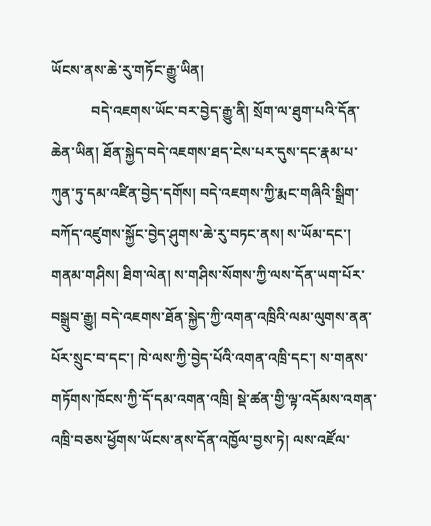ཡོངས་ནས་ཆེ་རུ་གཏོང་རྒྱུ་ཡིན།
           བདེ་འཇགས་ཡོང་བར་བྱེད་རྒྱུ་ནི། སྲོག་ལ་ཐུག་པའི་དོན་ཆེན་ཡིན། ཐོན་སྐྱེད་བདེ་འཇགས་ཐད་ངེས་པར་དུས་དང་རྣམ་པ་ཀུན་ཏུ་དམ་འཛིན་བྱེད་དགོས། བདེ་འཇགས་ཀྱི་རྨང་གཞིའི་སྒྲིག་བཀོད་འཛུགས་སྐྱོང་བྱེད་ཤུགས་ཆེ་རུ་བཏང་ནས། ས་ཡོམ་དང་། གནམ་གཤིས། ཐིག་ལེན། ས་གཤིས་སོགས་ཀྱི་ལས་དོན་ཡག་པོར་བསྒྲུབ་རྒྱུ། བདེ་འཇགས་ཐོན་སྐྱེད་ཀྱི་འགན་འཁྲིའི་ལམ་ལུགས་ནན་པོར་སྲུང་བ་དང་། ཁེ་ལས་ཀྱི་བྱེད་པོའི་འགན་འཁྲི་དང་། ས་གནས་གཏོགས་ཁོངས་ཀྱི་དོ་དམ་འགན་འཁྲི། སྡེ་ཚན་གྱི་ལྟ་འདོམས་འགན་འཁྲི་བཅས་ཕྱོགས་ཡོངས་ནས་དོན་འཁྱོལ་བྱས་ཏེ། ལས་འཛོལ་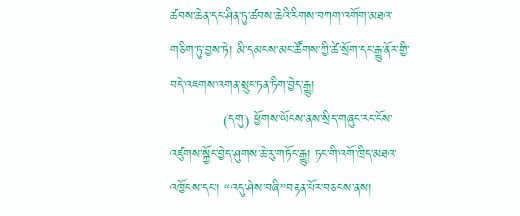ཚབས་ཆེན་དང་ཤིན་ཏུ་ཚབས་ཆེའི་རིགས་བཀག་འགོག་མཐའ་གཅིག་ཏུ་བྱས་ཏེ། མི་དམངས་མང་ཚོགས་ཀྱི་ཚེ་སྲོག་དང་རྒྱུ་ནོར་གྱི་བདེ་འཇགས་འགན་སྲུང་ཏན་ཏིག་བྱེད་རྒྱུ།
            (དགུ) ཕྱོགས་ཡོངས་ནས་སྲིད་གཞུང་རང་ངོས་འཛུགས་སྐྱོང་བྱེད་ཤུགས་ཆེ་རུ་གཏོང་རྒྱུ། ཏང་གི་འགོ་ཁྲིད་མཐའ་འཁྱོངས་དང་། “འདུ་ཤེས་བཞི”བརྟན་པོར་བཅངས་ནས།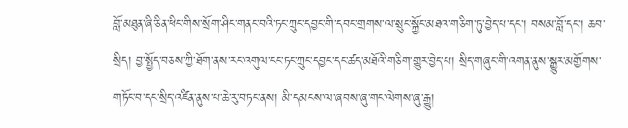བློ་མཐུན་ཞི་ཅིན་ཕིང་གིས་སྲོག་ཤིང་གནང་བའི་ཏང་ཀྲུང་དབྱང་གི་དབང་གྲགས་ལ་སྲུང་སྐྱོང་མཐའ་གཅིག་ཏུ་བྱེད་པ་དང་། བསམ་བློ་དང་། ཆབ་སྲིད། བྱ་སྤྱོད་བཅས་ཀྱི་ཐོག་ནས་རང་འགུལ་ངང་ཏང་ཀྲུང་དབྱང་དང་ཚད་མཐོའི་གཅིག་གྱུར་བྱེད་པ། སྲིད་གཞུང་གི་འགན་ནུས་སྒྱུར་མགྱོགས་གཏོང་བ་དང་སྲིད་འཛིན་ནུས་པ་ཆེ་རུ་བཏང་ནས། མི་དམངས་ལ་ཞབས་ཞུ་གང་ལེགས་ཞུ་རྒྱུ།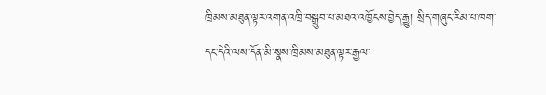ཁྲིམས་མཐུན་ལྟར་འགན་འཁྲི་བསྒྲུབ་པ་མཐའ་འཁྱོངས་བྱེད་རྒྱུ། སྲིད་གཞུང་རིམ་པ་ཁག་དང་དེའི་ལས་དོན་མི་སྣས་ཁྲིམས་མཐུན་ལྟར་རྒྱལ་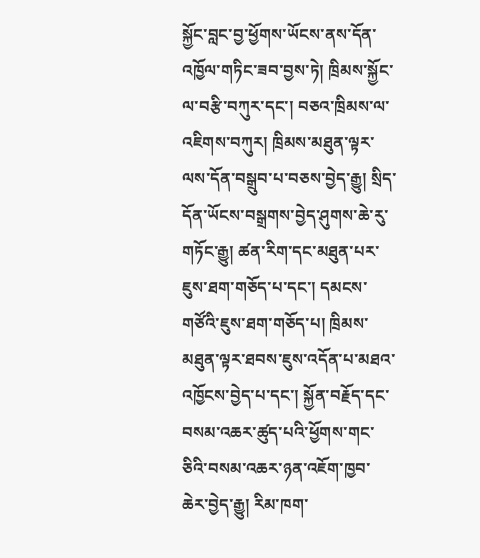སྐྱོང་བླང་བྱ་ཕྱོགས་ཡོངས་ནས་དོན་འཁྱོལ་གཏིང་ཟབ་བྱས་ཏེ། ཁྲིམས་སྐྱོང་ལ་བརྩི་བཀུར་དང་། བཅའ་ཁྲིམས་ལ་འཇིགས་བཀུར། ཁྲིམས་མཐུན་ལྟར་ལས་དོན་བསྒྲུབ་པ་བཅས་བྱེད་རྒྱུ། སྲིད་དོན་ཡོངས་བསྒྲགས་བྱེད་ཤུགས་ཆེ་རུ་གཏོང་རྒྱུ། ཚན་རིག་དང་མཐུན་པར་ཇུས་ཐག་གཅོད་པ་དང་། དམངས་གཙོའི་ཇུས་ཐག་གཅོད་པ། ཁྲིམས་མཐུན་ལྟར་ཐབས་ཇུས་འདོན་པ་མཐའ་འཁྱོངས་བྱེད་པ་དང་། སྐྱོན་བརྗོད་དང་བསམ་འཆར་ཚུད་པའི་ཕྱོགས་གང་ཅིའི་བསམ་འཆར་ཉན་འཇོག་ཁྱབ་ཆེར་བྱེད་རྒྱུ། རིམ་ཁག་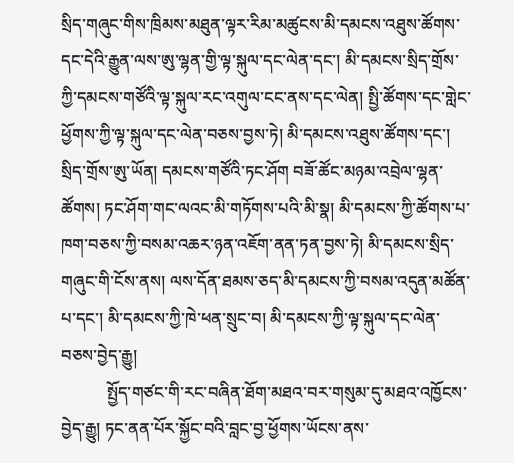སྲིད་གཞུང་གིས་ཁྲིམས་མཐུན་ལྟར་རིམ་མཚུངས་མི་དམངས་འཐུས་ཚོགས་དང་དེའི་རྒྱུན་ལས་ཨུ་ལྷན་གྱི་ལྟ་སྐུལ་དང་ལེན་དང་། མི་དམངས་སྲིད་གྲོས་ཀྱི་དམངས་གཙོའི་ལྟ་སྐུལ་རང་འགུལ་ངང་ནས་དང་ལེན། སྤྱི་ཚོགས་དང་གླེང་ཕྱོགས་ཀྱི་ལྟ་སྐུལ་དང་ལེན་བཅས་བྱས་ཏེ། མི་དམངས་འཐུས་ཚོགས་དང་། སྲིད་གྲོས་ཨུ་ཡོན། དམངས་གཙོའི་ཏང་ཤོག བཟོ་ཚོང་མཉམ་འབྲེལ་ལྷན་ཚོགས། ཏང་ཤོག་གང་ལའང་མི་གཏོགས་པའི་མི་སྣ། མི་དམངས་ཀྱི་ཚོགས་པ་ཁག་བཅས་ཀྱི་བསམ་འཆར་ཉན་འཇོག་ནན་ཏན་བྱས་ཏེ། མི་དམངས་སྲིད་གཞུང་གི་ངོས་ནས། ལས་དོན་ཐམས་ཅད་མི་དམངས་ཀྱི་བསམ་འདུན་མཚོན་པ་དང་། མི་དམངས་ཀྱི་ཁེ་ཕན་སྲུང་བ། མི་དམངས་ཀྱི་ལྟ་སྐུལ་དང་ལེན་བཅས་བྱེད་རྒྱུ།
           སྤྱོད་གཙང་གི་རང་བཞིན་ཐོག་མཐའ་བར་གསུམ་དུ་མཐའ་འཁྱོངས་བྱེད་རྒྱུ། ཏང་ནན་པོར་སྐྱོང་བའི་བླང་བྱ་ཕྱོགས་ཡོངས་ནས་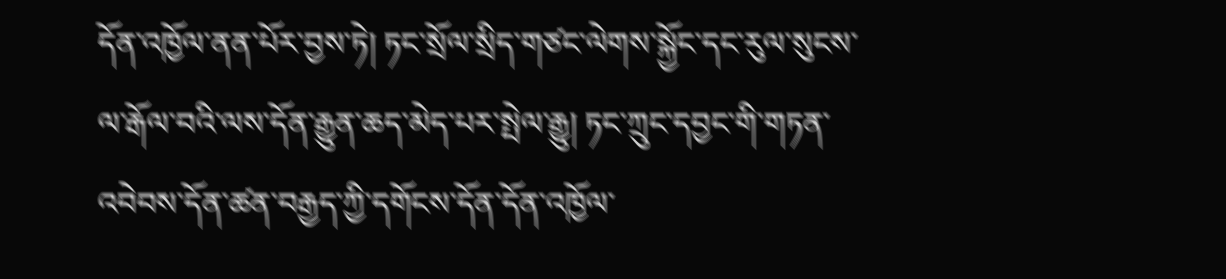དོན་འཁྱོལ་ནན་པོར་བྱས་ཏེ། ཏང་སྲོལ་སྲིད་གཙང་ལེགས་སྐྱོང་དང་རུལ་སུངས་ལ་རྒོལ་བའི་ལས་དོན་རྒྱུན་ཆད་མེད་པར་སྤེལ་རྒྱུ། ཏང་ཀྲུང་དབྱང་གི་གཏན་འབེབས་དོན་ཚན་བརྒྱད་ཀྱི་དགོངས་དོན་དོན་འཁྱོལ་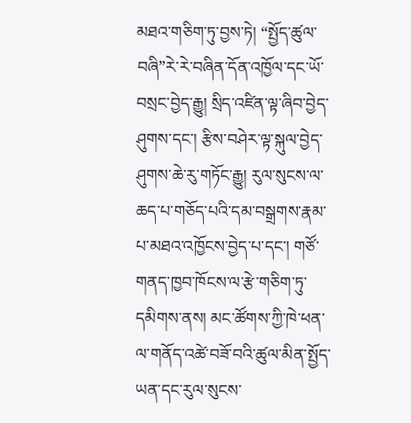མཐའ་གཅིག་ཏུ་བྱས་ཏེ། “སྤྱོད་ཚུལ་བཞི”རེ་རེ་བཞིན་དོན་འཁྱོལ་དང་ཡོ་བསྲང་བྱེད་རྒྱུ། སྲིད་འཛིན་ལྟ་ཞིབ་བྱེད་ཤུགས་དང་། རྩིས་བཤེར་ལྟ་སྐུལ་བྱེད་ཤུགས་ཆེ་རུ་གཏོང་རྒྱུ། རུལ་སུངས་ལ་ཆད་པ་གཅོད་པའི་དམ་བསྒྲགས་རྣམ་པ་མཐའ་འཁྱོངས་བྱེད་པ་དང་། གཙོ་གནད་ཁྱབ་ཁོངས་ལ་རྩེ་གཅིག་ཏུ་དམིགས་ནས། མང་ཚོགས་ཀྱི་ཁེ་ཕན་ལ་གནོད་འཚེ་བཟོ་བའི་ཚུལ་མིན་སྤྱོད་ཡན་དང་རུལ་སུངས་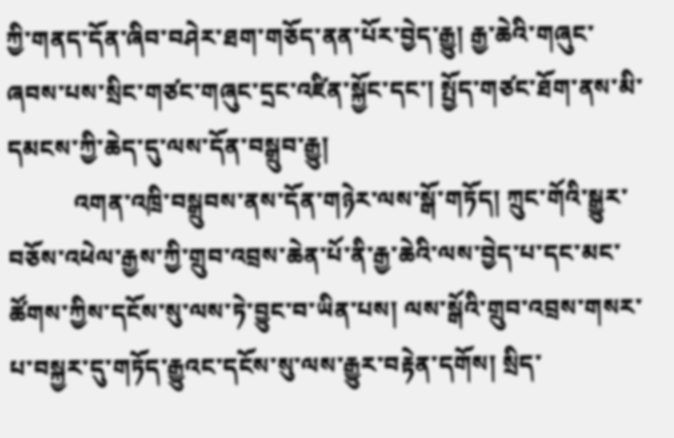ཀྱི་གནད་དོན་ཞིབ་བཤེར་ཐག་གཅོད་ནན་པོར་བྱེད་རྒྱུ། རྒྱ་ཆེའི་གཞུང་ཞབས་པས་སྲིང་གཙང་གཞུང་དྲང་འཛིན་སྐྱོང་དང་། སྤྱོད་གཙང་ཐོག་ནས་མི་དམངས་ཀྱི་ཆེད་དུ་ལས་དོན་བསྒྲུབ་རྒྱུ།
           འགན་འཁྲི་བསྒྲུབས་ནས་དོན་གཉེར་ལས་སྒོ་གཏོད། ཀྲུང་གོའི་སྒྱུར་བཅོས་འཕེལ་རྒྱས་ཀྱི་གྲུབ་འབྲས་ཆེན་པོ་ནི་རྒྱ་ཆེའི་ལས་བྱེད་པ་དང་མང་ཚོགས་ཀྱིས་དངོས་སུ་ལས་ཏེ་བྱུང་བ་ཡིན་པས། ལས་སྒོའི་གྲུབ་འབྲས་གསར་པ་བསྐྱར་དུ་གཏོད་རྒྱུའང་དངོས་སུ་ལས་རྒྱུར་བརྟེན་དགོས། སྲིད་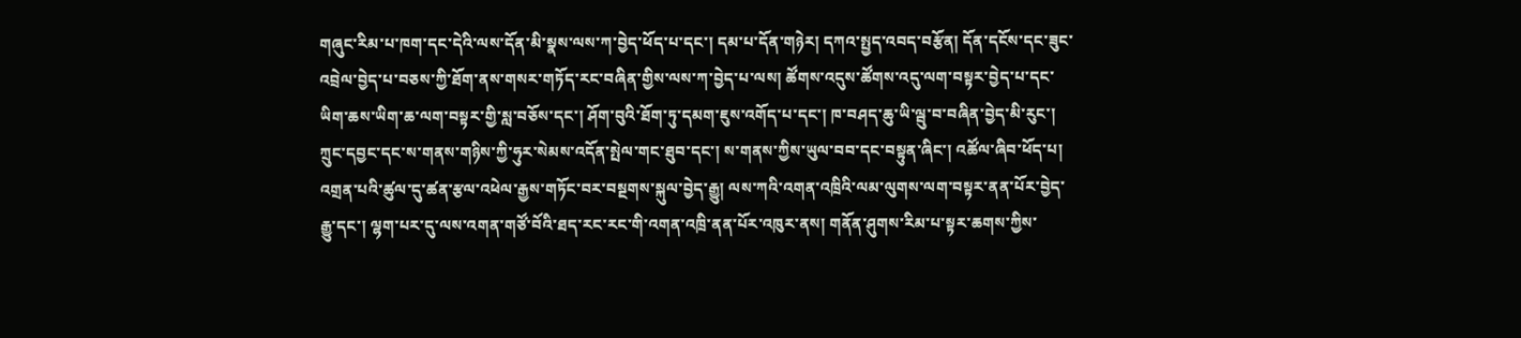གཞུང་རིམ་པ་ཁག་དང་དེའི་ལས་དོན་མི་སྣས་ལས་ཀ་བྱེད་ཕོད་པ་དང་། དམ་པ་དོན་གཉེར། དཀའ་སྤྱད་འབད་བརྩོན། དོན་དངོས་དང་ཟུང་འབྲེལ་བྱེད་པ་བཅས་ཀྱི་ཐོག་ནས་གསར་གཏོད་རང་བཞིན་གྱིས་ལས་ཀ་བྱེད་པ་ལས། ཚོགས་འདུས་ཚོགས་འདུ་ལག་བསྟར་བྱེད་པ་དང་ཡིག་ཆས་ཡིག་ཆ་ལག་བསྟར་གྱི་སླ་བཅོས་དང་། ཤོག་བུའི་ཐོག་ཏུ་དམག་ཇུས་འགོད་པ་དང་། ཁ་བཤད་ཆུ་ཡི་ལྦུ་བ་བཞིན་བྱེད་མི་རུང་། ཀྲུང་དབྱང་དང་ས་གནས་གཉིས་ཀྱི་ཧུར་སེམས་འདོན་སྤེལ་གང་ཐུབ་དང་། ས་གནས་ཀྱིས་ཡུལ་བབ་དང་བསྟུན་ཞིང་། འཚོལ་ཞིབ་ཕོད་པ། འགྲན་པའི་ཚུལ་དུ་ཚན་རྩལ་འཕེལ་རྒྱས་གཏོང་བར་བསྔགས་སྐུལ་བྱེད་རྒྱུ། ལས་ཀའི་འགན་འཁྲིའི་ལམ་ལུགས་ལག་བསྟར་ནན་པོར་བྱེད་རྒྱུ་དང་། ལྷག་པར་དུ་ལས་འགན་གཙོ་བོའི་ཐད་རང་རང་གི་འགན་འཁྲི་ནན་པོར་འཁུར་ནས། གནོན་ཤུགས་རིམ་པ་སྟར་ཆགས་ཀྱིས་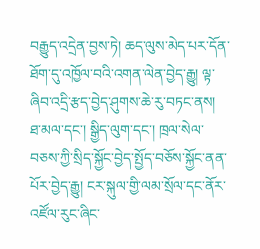བརྒྱུད་འདྲེན་བྱས་ཏེ། ཆད་ལུས་མེད་པར་དོན་ཐོག་དུ་འཁྱོལ་བའི་འགན་ལེན་བྱེད་རྒྱུ། ལྟ་ཞིབ་འདྲི་རྩད་བྱེད་ཤུགས་ཆེ་རུ་བཏང་ནས། ཐ་མལ་དང་། སྒྱིད་ལུག་དང་། ཁྲལ་སེལ་བཅས་ཀྱི་སྲིད་སྐྱོང་བྱེད་སྤྱོད་བཅོས་སྐྱོང་ནན་པོར་བྱེད་རྒྱུ། ངར་སྐུལ་གྱི་ལམ་སྲོལ་དང་ནོར་འཛོལ་རུང་ཞིང་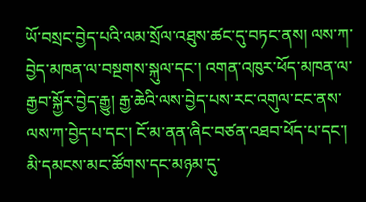ཡོ་བསྲང་བྱེད་པའི་ལམ་སྲོལ་འཐུས་ཚང་དུ་བཏང་ནས། ལས་ཀ་བྱེད་མཁན་ལ་བསྔགས་སྐུལ་དང་། འགན་འཁུར་ཕོད་མཁན་ལ་རྒྱབ་སྐྱོར་བྱེད་རྒྱུ། རྒྱ་ཆེའི་ལས་བྱེད་པས་རང་འགུལ་ངང་ནས་ལས་ཀ་བྱེད་པ་དང་། ངོ་མ་ནན་ཞིང་བཙན་འཐབ་ཕོད་པ་དང་། མི་དམངས་མང་ཚོགས་དང་མཉམ་དུ་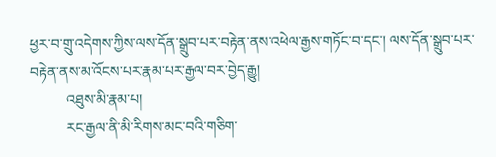ཕྱར་བ་གྲུ་འདེགས་ཀྱིས་ལས་དོན་སྒྲུབ་པར་བརྟེན་ནས་འཕེལ་རྒྱས་གཏོང་བ་དང་། ལས་དོན་སྒྲུབ་པར་བརྟེན་ནས་མ་འོངས་པར་རྣམ་པར་རྒྱལ་བར་བྱེད་རྒྱུ།
          འཐུས་མི་རྣམ་པ།
          རང་རྒྱལ་ནི་མི་རིགས་མང་བའི་གཅིག་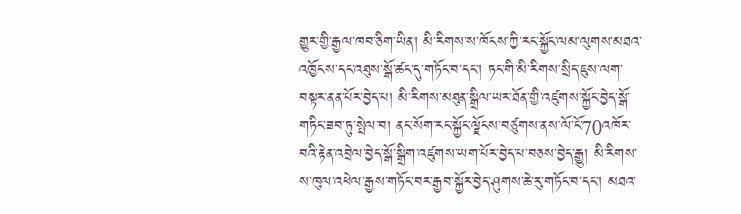གྱུར་གྱི་རྒྱལ་ཁབ་ཅིག་ཡིན། མི་རིགས་ས་ཁོངས་ཀྱི་རང་སྐྱོང་ལམ་ལུགས་མཐའ་འཁྱོངས་དང་འཐུས་སྒོ་ཚང་དུ་གཏོང་བ་དང་། ཏང་གི་མི་རིགས་སྲིད་ཇུས་ལག་བསྟར་ནན་པོར་བྱེད་པ། མི་རིགས་མཐུན་སྒྲིལ་ཡར་ཐོན་གྱི་འཛུགས་སྐྱོང་བྱེད་སྒོ་གཏིང་ཟབ་ཏུ་སྤེལ་བ། ནང་སོག་རང་སྐྱོང་ལྗོངས་བཙུགས་ནས་ལོ་ངོ་70འཁོར་བའི་རྟེན་འབྲེལ་བྱེད་སྒོ་སྒྲིག་འཛུགས་ཡག་པོར་བྱེད་པ་བཅས་བྱེད་རྒྱུ། མི་རིགས་ས་ཁུལ་འཕེལ་རྒྱས་གཏོང་བར་རྒྱབ་སྐྱོར་བྱེད་ཤུགས་ཆེ་རུ་གཏོང་བ་དང་། མཐའ་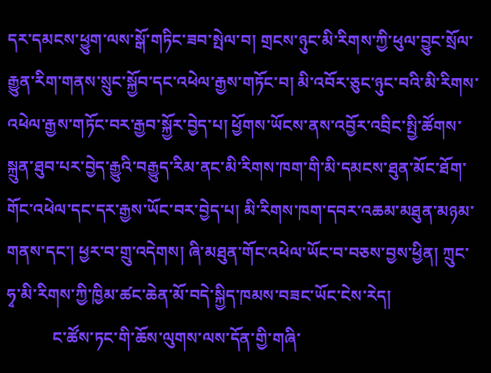དར་དམངས་ཕྱུག་ལས་སྒོ་གཏིང་ཟབ་སྤེལ་བ། གྲངས་ཉུང་མི་རིགས་ཀྱི་ཕུལ་བྱུང་སྲོལ་རྒྱུན་རིག་གནས་སྲུང་སྐྱོབ་དང་འཕེལ་རྒྱས་གཏོང་བ། མི་འབོར་ཅུང་ཉུང་བའི་མི་རིགས་འཕེལ་རྒྱས་གཏོང་བར་རྒྱབ་སྐྱོར་བྱེད་པ། ཕྱོགས་ཡོངས་ནས་འབྱོར་འབྲིང་སྤྱི་ཚོགས་སྐྲུན་ཐུབ་པར་བྱེད་རྒྱུའི་བརྒྱུད་རིམ་ནང་མི་རིགས་ཁག་གི་མི་དམངས་ཐུན་མོང་ཐོག་གོང་འཕེལ་དང་དར་རྒྱས་ཡོང་བར་བྱེད་པ། མི་རིགས་ཁག་དབར་འཆམ་མཐུན་མཉམ་གནས་དང་། ཕྱར་བ་གྲུ་འདེགས། ཞི་མཐུན་གོང་འཕེལ་ཡོང་བ་བཅས་བྱས་ཕྱིན། ཀྲུང་ཧྭ་མི་རིགས་ཀྱི་ཁྱིམ་ཚང་ཆེན་མོ་བདེ་སྐྱིད་ཁམས་བཟང་ཡོང་ངེས་རེད།
           ང་ཚོས་ཏང་གི་ཆོས་ལུགས་ལས་དོན་གྱི་གཞི་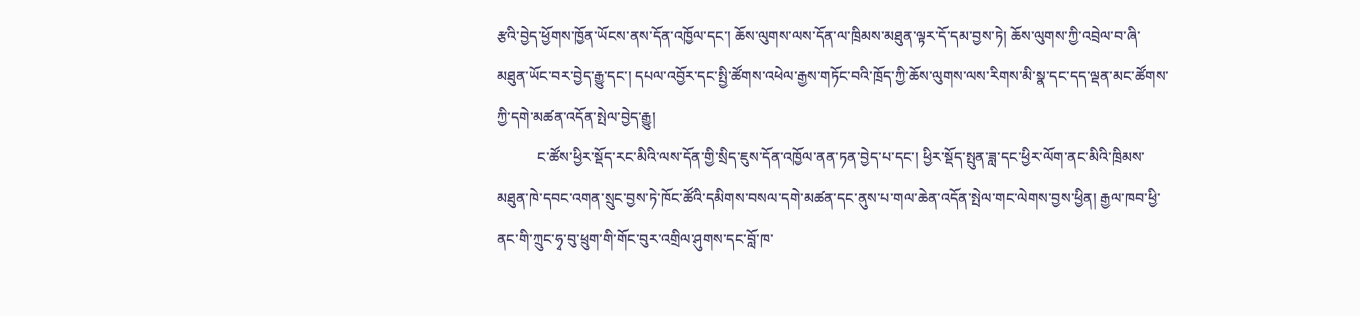རྩའི་བྱེད་ཕྱོགས་ཁྱོན་ཡོངས་ནས་དོན་འཁྱོལ་དང་། ཆོས་ལུགས་ལས་དོན་ལ་ཁྲིམས་མཐུན་ལྟར་དོ་དམ་བྱས་ཏེ། ཆོས་ལུགས་ཀྱི་འབྲེལ་བ་ཞི་མཐུན་ཡོང་བར་བྱེད་རྒྱུ་དང་། དཔལ་འབྱོར་དང་སྤྱི་ཚོགས་འཕེལ་རྒྱས་གཏོང་བའི་ཁྲོད་ཀྱི་ཆོས་ལུགས་ལས་རིགས་མི་སྣ་དང་དད་ལྡན་མང་ཚོགས་ཀྱི་དགེ་མཚན་འདོན་སྤེལ་བྱེད་རྒྱུ།
           ང་ཚོས་ཕྱིར་སྡོད་རང་མིའི་ལས་དོན་གྱི་སྲིད་ཇུས་དོན་འཁྱོལ་ནན་ཏན་བྱེད་པ་དང་། ཕྱིར་སྡོད་སྤུན་ཟླ་དང་ཕྱིར་ལོག་ནང་མིའི་ཁྲིམས་མཐུན་ཁེ་དབང་འགན་སྲུང་བྱས་ཏེ་ཁོང་ཚོའི་དམིགས་བསལ་དགེ་མཚན་དང་ནུས་པ་གལ་ཆེན་འདོན་སྤེལ་གང་ལེགས་བྱས་ཕྱིན། རྒྱལ་ཁབ་ཕྱི་ནང་གི་ཀྲུང་ཧྭ་བུ་ཕྲུག་གི་གོང་བུར་འགྲིལ་ཤུགས་དང་བློ་ཁ་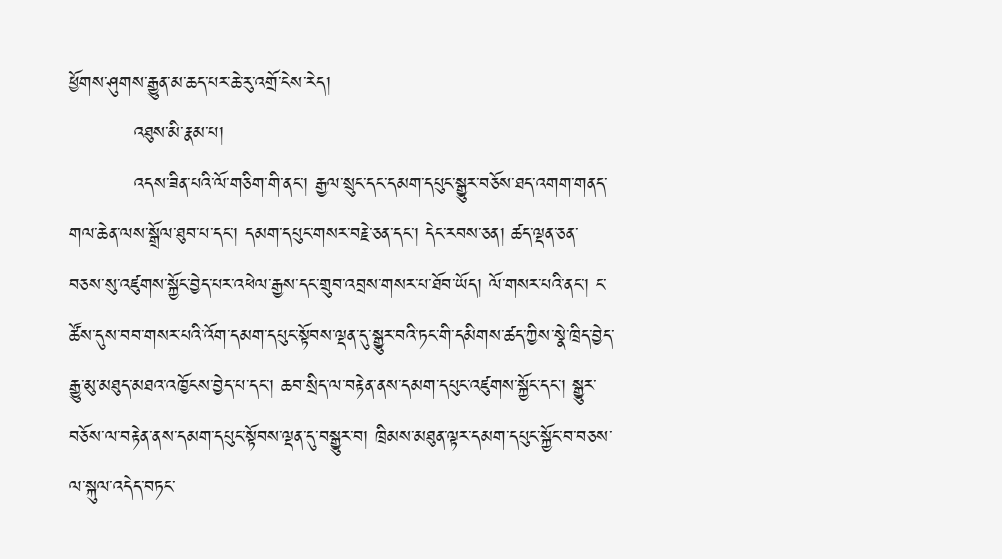ཕྱོགས་ཤུགས་རྒྱུན་མ་ཆད་པར་ཆེ་རུ་འགྲོ་ངེས་རེད།
          འཐུས་མི་རྣམ་པ།
          འདས་ཟིན་པའི་ལོ་གཅིག་གི་ནང་། རྒྱལ་སྲུང་དང་དམག་དཔུང་སྒྱུར་བཅོས་ཐད་འགག་གནད་གལ་ཆེན་ལས་སྒྲོལ་ཐུབ་པ་དང་། དམག་དཔུང་གསར་བརྗེ་ཅན་དང་། དེང་རབས་ཅན། ཚད་ལྡན་ཅན་བཅས་སུ་འཛུགས་སྐྱོང་བྱེད་པར་འཕེལ་རྒྱས་དང་གྲུབ་འབྲས་གསར་པ་ཐོབ་ཡོད། ལོ་གསར་པའི་ནང་། ང་ཚོས་དུས་བབ་གསར་པའི་འོག་དམག་དཔུང་སྟོབས་ལྡན་དུ་སྒྱུར་བའི་ཏང་གི་དམིགས་ཚད་ཀྱིས་སྣེ་ཁྲིད་བྱེད་རྒྱུ་མུ་མཐུད་མཐའ་འཁྱོངས་བྱེད་པ་དང་། ཆབ་སྲིད་ལ་བརྟེན་ནས་དམག་དཔུང་འཛུགས་སྐྱོང་དང་། སྒྱུར་བཅོས་ལ་བརྟེན་ནས་དམག་དཔུང་སྟོབས་ལྡན་དུ་བསྒྱུར་བ། ཁྲིམས་མཐུན་ལྟར་དམག་དཔུང་སྐྱོང་བ་བཅས་ལ་སྐུལ་འདེད་བཏང་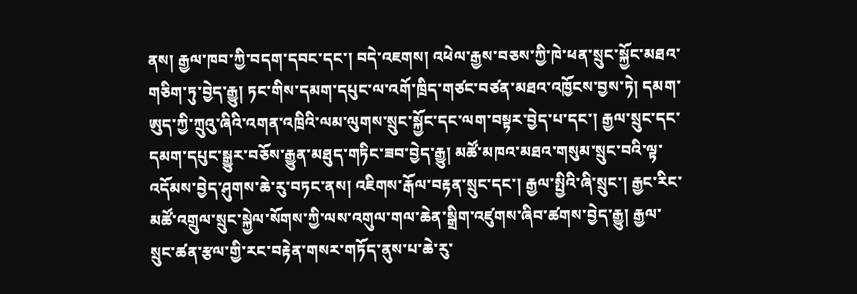ནས། རྒྱལ་ཁབ་ཀྱི་བདག་དབང་དང་། བདེ་འཇགས། འཕེལ་རྒྱས་བཅས་ཀྱི་ཁེ་ཕན་སྲུང་སྐྱོང་མཐའ་གཅིག་ཏུ་བྱེད་རྒྱུ། ཏང་གིས་དམག་དཔུང་ལ་འགོ་ཁྲིད་གཙང་བཙན་མཐའ་འཁྱོངས་བྱས་ཏེ། དམག་ཨུད་ཀྱི་ཀྲུའུ་ཞིའི་འགན་འཁྲིའི་ལམ་ལུགས་སྲུང་སྐྱོང་དང་ལག་བསྟར་བྱེད་པ་དང་། རྒྱལ་སྲུང་དང་དམག་དཔུང་སྒྱུར་བཅོས་རྒྱུན་མཐུད་གཏིང་ཟབ་བྱེད་རྒྱུ། མཚོ་མཁའ་མཐའ་གསུམ་སྲུང་བའི་ལྟ་འདོམས་བྱེད་ཤུགས་ཆེ་རུ་བཏང་ནས། འཇིགས་རྒོལ་བརྟན་སྲུང་དང་། རྒྱལ་སྤྱིའི་ཞི་སྲུང་། རྒྱང་རིང་མཚོ་འགྲུལ་སྲུང་སྐྱེལ་སོགས་ཀྱི་ལས་འགུལ་གལ་ཆེན་སྒྲིག་འཛུགས་ཞིབ་ཚགས་བྱེད་རྒྱུ། རྒྱལ་སྲུང་ཚན་རྩལ་གྱི་རང་བརྟེན་གསར་གཏོད་ནུས་པ་ཆེ་རུ་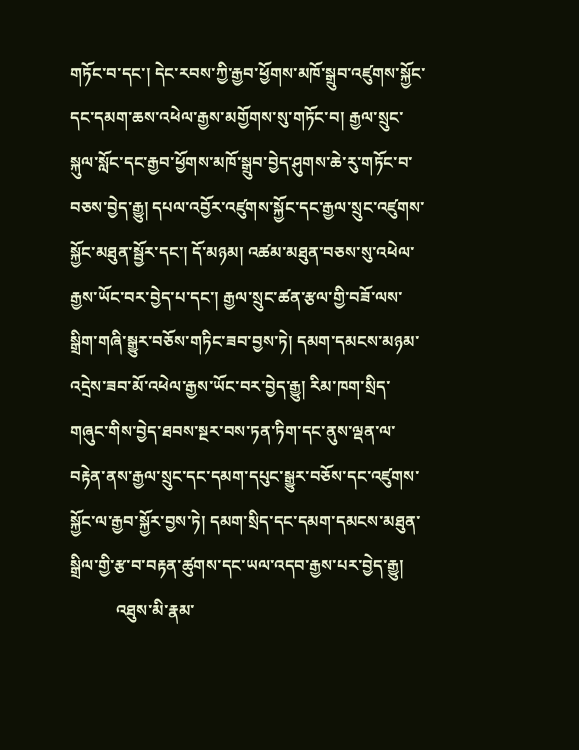གཏོང་བ་དང་། དེང་རབས་ཀྱི་རྒྱབ་ཕྱོགས་མཁོ་སྒྲུབ་འཛུགས་སྐྱོང་དང་དམག་ཆས་འཕེལ་རྒྱས་མགྱོགས་སུ་གཏོང་བ། རྒྱལ་སྲུང་སྐུལ་སློང་དང་རྒྱབ་ཕྱོགས་མཁོ་སྒྲུབ་བྱེད་ཤུགས་ཆེ་རུ་གཏོང་བ་བཅས་བྱེད་རྒྱུ། དཔལ་འབྱོར་འཛུགས་སྐྱོང་དང་རྒྱལ་སྲུང་འཛུགས་སྐྱོང་མཐུན་སྦྱོར་དང་། དོ་མཉམ། འཚམ་མཐུན་བཅས་སུ་འཕེལ་རྒྱས་ཡོང་བར་བྱེད་པ་དང་། རྒྱལ་སྲུང་ཚན་རྩལ་གྱི་བཟོ་ལས་སྒྲིག་གཞི་སྒྱུར་བཅོས་གཏིང་ཟབ་བྱས་ཏེ། དམག་དམངས་མཉམ་འདྲེས་ཟབ་མོ་འཕེལ་རྒྱས་ཡོང་བར་བྱེད་རྒྱུ། རིམ་ཁག་སྲིད་གཞུང་གིས་བྱེད་ཐབས་སྔར་བས་ཏན་ཏིག་དང་ནུས་ལྡན་ལ་བརྟེན་ནས་རྒྱལ་སྲུང་དང་དམག་དཔུང་སྒྱུར་བཅོས་དང་འཛུགས་སྐྱོང་ལ་རྒྱབ་སྐྱོར་བྱས་ཏེ། དམག་སྲིད་དང་དམག་དམངས་མཐུན་སྒྲིལ་གྱི་རྩ་བ་བརྟན་ཚུགས་དང་ཡལ་འདབ་རྒྱས་པར་བྱེད་རྒྱུ།
           འཐུས་མི་རྣམ་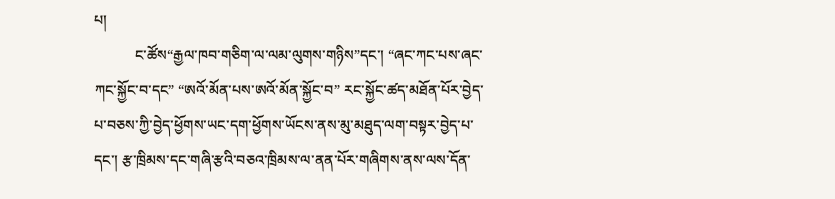པ།
           ང་ཚོས“རྒྱལ་ཁབ་གཅིག་ལ་ལམ་ལུགས་གཉིས”དང་། “ཞང་ཀང་པས་ཞང་ཀང་སྐྱོང་བ་དང” “ཨའོ་མོན་པས་ཨའོ་མོན་སྐྱོང་བ” རང་སྐྱོང་ཚད་མཐོན་པོར་བྱེད་པ་བཅས་ཀྱི་བྱེད་ཕྱོགས་ཡང་དག་ཕྱོགས་ཡོངས་ནས་མུ་མཐུད་ལག་བསྟར་བྱེད་པ་དང་། རྩ་ཁྲིམས་དང་གཞི་རྩའི་བཅའ་ཁྲིམས་ལ་ནན་པོར་གཞིགས་ནས་ལས་དོན་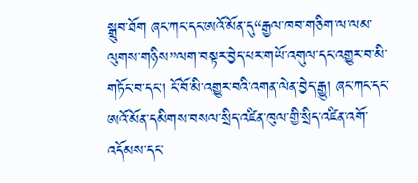སྒྲུབ་ཐོག ཞང་ཀང་དང་ཨའོ་མོན་དུ“རྒྱལ་ཁབ་གཅིག་ལ་ལམ་ལུགས་གཉིས”ལག་བསྟར་བྱེད་པར་གཡོ་འགུལ་དང་འགྱུར་བ་མི་གཏོང་བ་དང་། ངོ་བོ་མི་འགྱུར་བའི་འགན་ལེན་བྱེད་རྒྱུ། ཞང་ཀང་དང་ཨའོ་མོན་དམིགས་བསལ་སྲིད་འཛིན་ཁུལ་གྱི་སྲིད་འཛིན་འགོ་འདོམས་དང་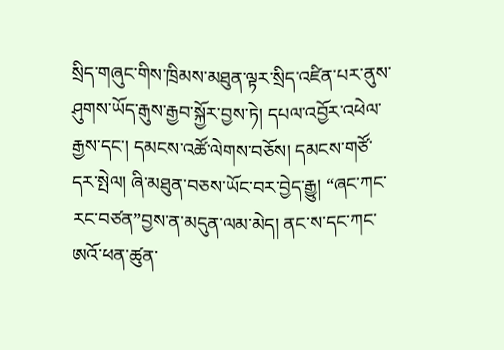སྲིད་གཞུང་གིས་ཁྲིམས་མཐུན་ལྟར་སྲིད་འཛིན་པར་ནུས་ཤུགས་ཡོད་རྒུས་རྒྱབ་སྐྱོར་བྱས་ཏེ། དཔལ་འབྱོར་འཕེལ་རྒྱས་དང་། དམངས་འཚོ་ལེགས་བཅོས། དམངས་གཙོ་དར་སྤེལ། ཞི་མཐུན་བཅས་ཡོང་བར་བྱེད་རྒྱུ། “ཞང་ཀང་རང་བཙན”བྱས་ན་མདུན་ལམ་མེད། ནང་ས་དང་ཀང་ཨའོ་ཕན་ཚུན་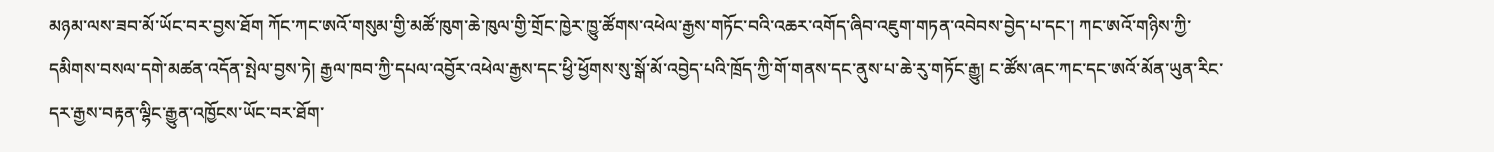མཉམ་ལས་ཟབ་མོ་ཡོང་བར་བྱས་ཐོག ཀོང་ཀང་ཨའོ་གསུམ་གྱི་མཚོ་ཁུག་ཆེ་ཁུལ་གྱི་གྲོང་ཁྱེར་ཁྱུ་ཚོགས་འཕེལ་རྒྱས་གཏོང་བའི་འཆར་འགོད་ཞིབ་འཇུག་གཏན་འབེབས་བྱེད་པ་དང་། ཀང་ཨའོ་གཉིས་ཀྱི་དམིགས་བསལ་དགེ་མཚན་འདོན་སྤེལ་བྱས་ཏེ། རྒྱལ་ཁབ་ཀྱི་དཔལ་འབྱོར་འཕེལ་རྒྱས་དང་ཕྱི་ཕྱོགས་སུ་སྒོ་མོ་འབྱེད་པའི་ཁྲོད་ཀྱི་གོ་གནས་དང་ནུས་པ་ཆེ་རུ་གཏོང་རྒྱུ། ང་ཚོས་ཞང་ཀང་དང་ཨའོ་མོན་ཡུན་རིང་དར་རྒྱས་བརྟན་ལྷིང་རྒྱུན་འཁྱོངས་ཡོང་བར་ཐོག་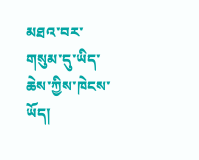མཐའ་བར་གསུམ་དུ་ཡིད་ཆེས་ཀྱིས་ཁེངས་ཡོད།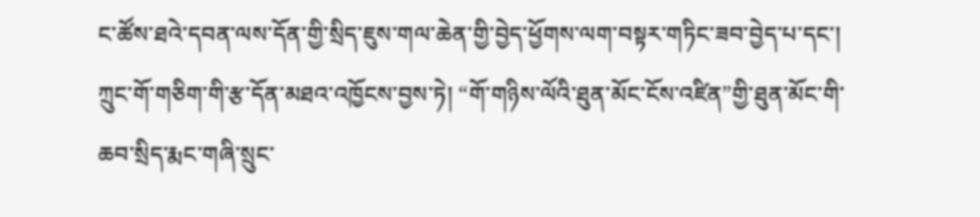ང་ཚོས་ཐའེ་དབན་ལས་དོན་གྱི་སྲིད་ཇུས་གལ་ཆེན་གྱི་བྱེད་ཕྱོགས་ལག་བསྟར་གཏིང་ཟབ་བྱེད་པ་དང་། ཀྲུང་གོ་གཅིག་གི་རྩ་དོན་མཐའ་འཁྱོངས་བྱས་ཏེ། “གོ་གཉིས་ལོའི་ཐུན་མོང་ངོས་འཛིན”གྱི་ཐུན་མོང་གི་ཆབ་སྲིད་རྨང་གཞི་སྲུང་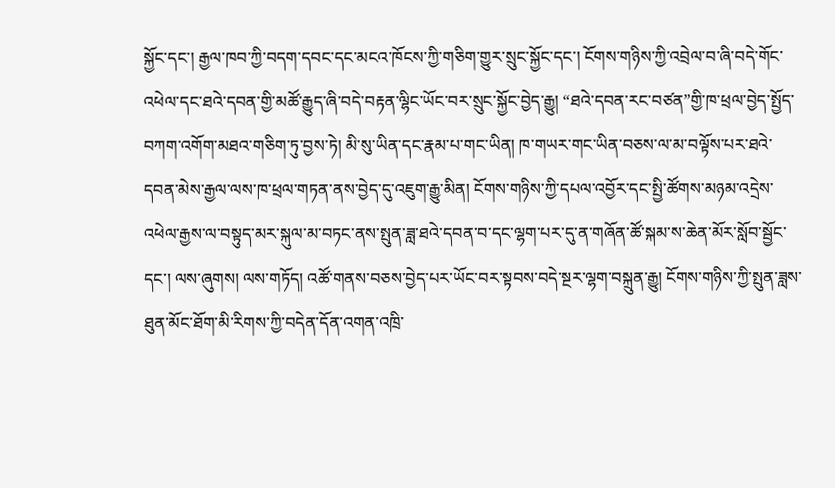སྐྱོང་དང་། རྒྱལ་ཁབ་ཀྱི་བདག་དབང་དང་མངའ་ཁོངས་ཀྱི་གཅིག་གྱུར་སྲུང་སྐྱོང་དང་། ངོགས་གཉིས་ཀྱི་འབྲེལ་བ་ཞི་བདེ་གོང་འཕེལ་དང་ཐའེ་དབན་གྱི་མཚོ་རྒྱུད་ཞི་བདེ་བརྟན་ལྷིང་ཡོང་བར་སྲུང་སྐྱོང་བྱེད་རྒྱུ། “ཐའེ་དབན་རང་བཙན”གྱི་ཁ་ཕྲལ་བྱེད་སྤྱོད་བཀག་འགོག་མཐའ་གཅིག་ཏུ་བྱས་ཏེ། མི་སུ་ཡིན་དང་རྣམ་པ་གང་ཡིན། ཁ་གཡར་གང་ཡིན་བཅས་ལ་མ་བལྟོས་པར་ཐའེ་དབན་མེས་རྒྱལ་ལས་ཁ་ཕྲལ་གཏན་ནས་བྱེད་དུ་འཇུག་རྒྱུ་མིན། ངོགས་གཉིས་ཀྱི་དཔལ་འབྱོར་དང་སྤྱི་ཚོགས་མཉམ་འདྲེས་འཕེལ་རྒྱས་ལ་བསྟུད་མར་སྐུལ་མ་བཏང་ནས་སྤུན་ཟླ་ཐའེ་དབན་བ་དང་ལྷག་པར་དུ་ན་གཞོན་ཚོ་སྐམ་ས་ཆེན་མོར་སློབ་སྦྱོང་དང་། ལས་ཞུགས། ལས་གཏོད། འཚོ་གནས་བཅས་བྱེད་པར་ཡོང་བར་སྟབས་བདེ་སྔར་ལྷག་བསྐྲུན་རྒྱུ། ངོགས་གཉིས་ཀྱི་སྤུན་ཟླས་ཐུན་མོང་ཐོག་མི་རིགས་ཀྱི་བདེན་དོན་འགན་འཁྲི་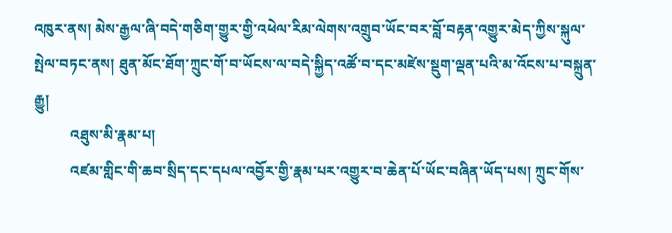འཁུར་ནས། མེས་རྒྱལ་ཞི་བདེ་གཅིག་གྱུར་གྱི་འཕེལ་རིམ་ལེགས་འགྲུབ་ཡོང་བར་བློ་བརྟན་འགྱུར་མེད་ཀྱིས་སྐུལ་སྤེལ་བཏང་ནས། ཐུན་མོང་ཐོག་ཀྲུང་གོ་བ་ཡོངས་ལ་བདེ་སྐྱིད་འཚོ་བ་དང་མཛེས་སྡུག་ལྡན་པའི་མ་འོངས་པ་བསྐྲུན་རྒྱུ།
          འཐུས་མི་རྣམ་པ།
          འཛམ་གླིང་གི་ཆབ་སྲིད་དང་དཔལ་འབྱོར་གྱི་རྣམ་པར་འགྱུར་བ་ཆེན་པོ་ཡོང་བཞིན་ཡོད་པས། ཀྲུང་གོས་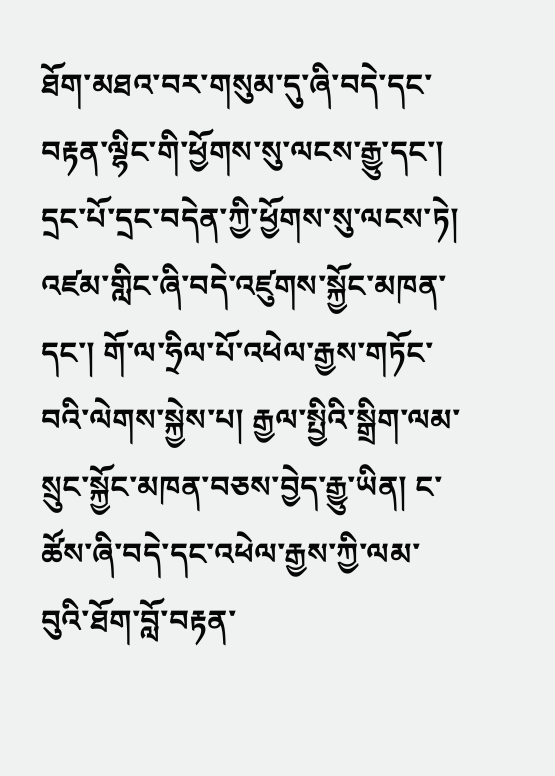ཐོག་མཐའ་བར་གསུམ་དུ་ཞི་བདེ་དང་བརྟན་ལྷིང་གི་ཕྱོགས་སུ་ལངས་རྒྱུ་དང་། དྲང་པོ་དྲང་བདེན་ཀྱི་ཕྱོགས་སུ་ལངས་ཏེ། འཛམ་གླིང་ཞི་བདེ་འཛུགས་སྐྱོང་མཁན་དང་། གོ་ལ་ཧྲིལ་པོ་འཕེལ་རྒྱས་གཏོང་བའི་ལེགས་སྐྱེས་པ། རྒྱལ་སྤྱིའི་སྒྲིག་ལམ་སྲུང་སྐྱོང་མཁན་བཅས་བྱེད་རྒྱུ་ཡིན། ང་ཚོས་ཞི་བདེ་དང་འཕེལ་རྒྱས་ཀྱི་ལམ་བུའི་ཐོག་བློ་བརྟན་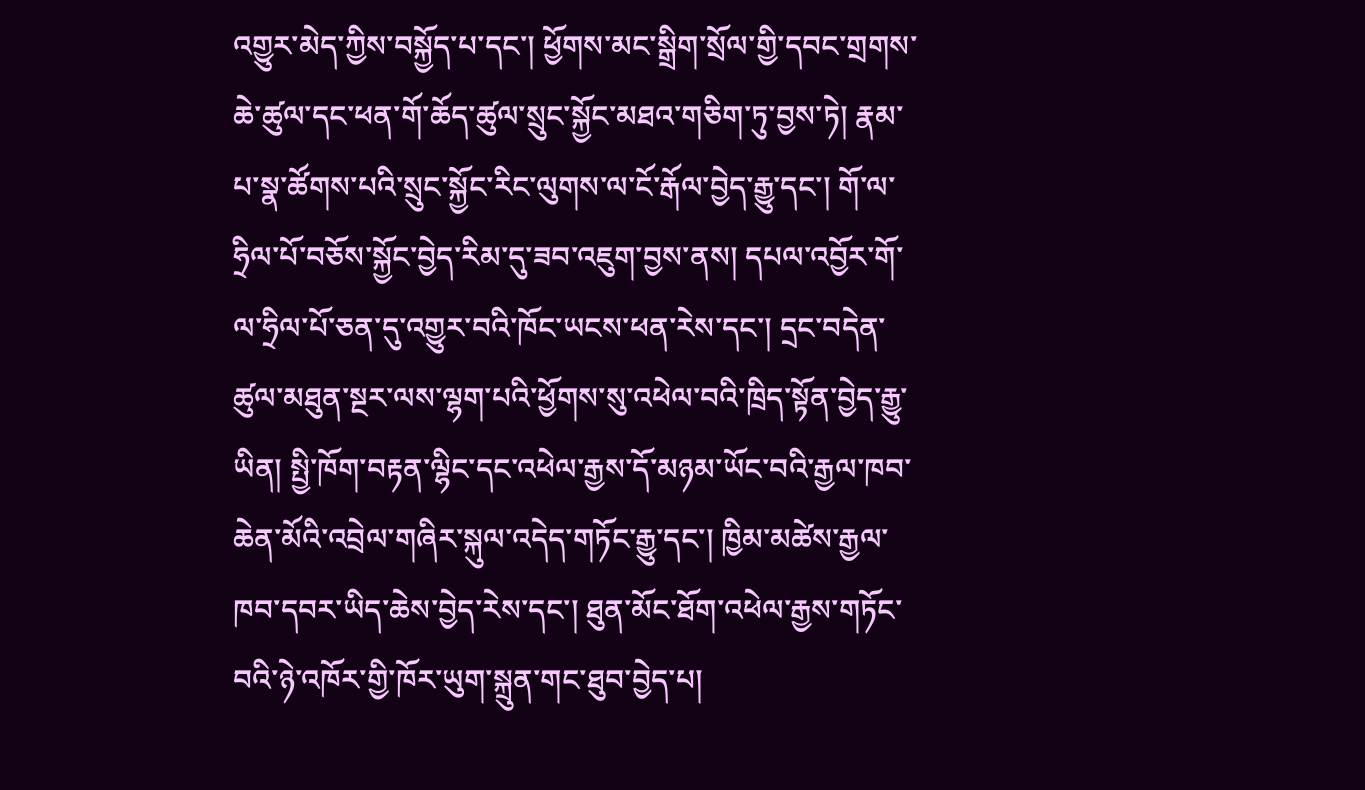འགྱུར་མེད་ཀྱིས་བསྐྱོད་པ་དང་། ཕྱོགས་མང་སྒྲིག་སྲོལ་གྱི་དབང་གྲགས་ཆེ་ཚུལ་དང་ཕན་གོ་ཆོད་ཚུལ་སྲུང་སྐྱོང་མཐའ་གཅིག་ཏུ་བྱས་ཏེ། རྣམ་པ་སྣ་ཚོགས་པའི་སྲུང་སྐྱོང་རིང་ལུགས་ལ་ངོ་རྒོལ་བྱེད་རྒྱུ་དང་། གོ་ལ་ཧྲིལ་པོ་བཅོས་སྐྱོང་བྱེད་རིམ་དུ་ཟབ་འཇུག་བྱས་ནས། དཔལ་འབྱོར་གོ་ལ་ཧྲིལ་པོ་ཅན་དུ་འགྱུར་བའི་ཁོང་ཡངས་ཕན་རེས་དང་། དྲང་བདེན་ཚུལ་མཐུན་སྔར་ལས་ལྷག་པའི་ཕྱོགས་སུ་འཕེལ་བའི་ཁྲིད་སྟོན་བྱེད་རྒྱུ་ཡིན། སྤྱི་ཁོག་བརྟན་ལྷིང་དང་འཕེལ་རྒྱས་དོ་མཉམ་ཡོང་བའི་རྒྱལ་ཁབ་ཆེན་མོའི་འབྲེལ་གཞིར་སྐུལ་འདེད་གཏོང་རྒྱུ་དང་། ཁྱིམ་མཚེས་རྒྱལ་ཁབ་དབར་ཡིད་ཆེས་བྱེད་རེས་དང་། ཐུན་མོང་ཐོག་འཕེལ་རྒྱས་གཏོང་བའི་ཉེ་འཁོར་གྱི་ཁོར་ཡུག་སྐྲུན་གང་ཐུབ་བྱེད་པ།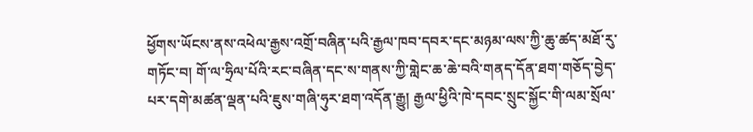ཕྱོགས་ཡོངས་ནས་འཕེལ་རྒྱས་འགྲོ་བཞིན་པའི་རྒྱལ་ཁབ་དབར་དང་མཉམ་ལས་ཀྱི་ཆུ་ཚད་མཐོ་རུ་གཏོང་བ། གོ་ལ་ཧྲིལ་པོའི་རང་བཞིན་དང་ས་གནས་ཀྱི་གླེང་ཆ་ཆེ་བའི་གནད་དོན་ཐག་གཅོད་བྱེད་པར་དགེ་མཚན་ལྡན་པའི་ཇུས་གཞི་ཧུར་ཐག་འདོན་རྒྱུ། རྒྱལ་ཕྱིའི་ཁེ་དབང་སྲུང་སྐྱོང་གི་ལམ་སྲོལ་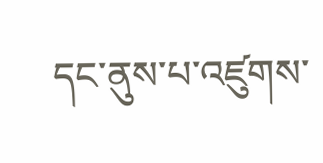དང་ནུས་པ་འཛུགས་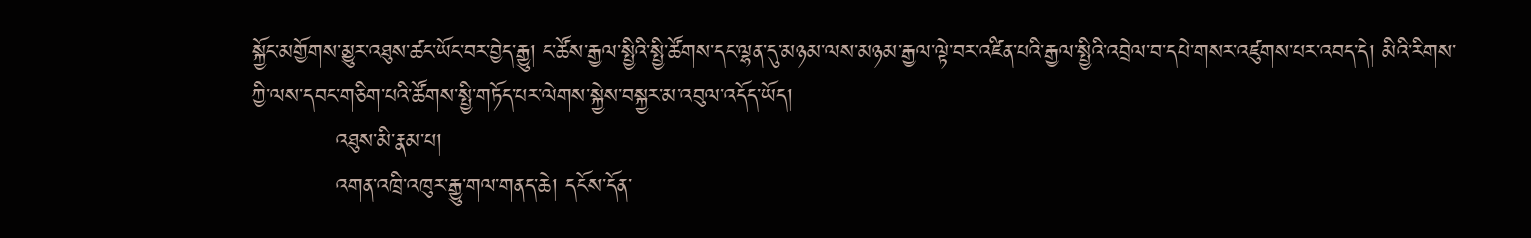སྐྱོང་མགྱོགས་མྱུར་འཐུས་ཚང་ཡོང་བར་བྱེད་རྒྱུ། ང་ཚོས་རྒྱལ་སྤྱིའི་སྤྱི་ཚོགས་དང་ལྷན་དུ་མཉམ་ལས་མཉམ་རྒྱལ་ལྟེ་བར་འཛིན་པའི་རྒྱལ་སྤྱིའི་འབྲེལ་བ་དཔེ་གསར་འཛུགས་པར་འབད་དེ། མིའི་རིགས་ཀྱི་ལས་དབང་གཅིག་པའི་ཚོགས་སྤྱི་གཏོད་པར་ལེགས་སྐྱེས་བསྐྱར་མ་འབུལ་འདོད་ཡོད།
           འཐུས་མི་རྣམ་པ།
           འགན་འཁྲི་འཁུར་རྒྱུ་གལ་གནད་ཆེ། དངོས་དོན་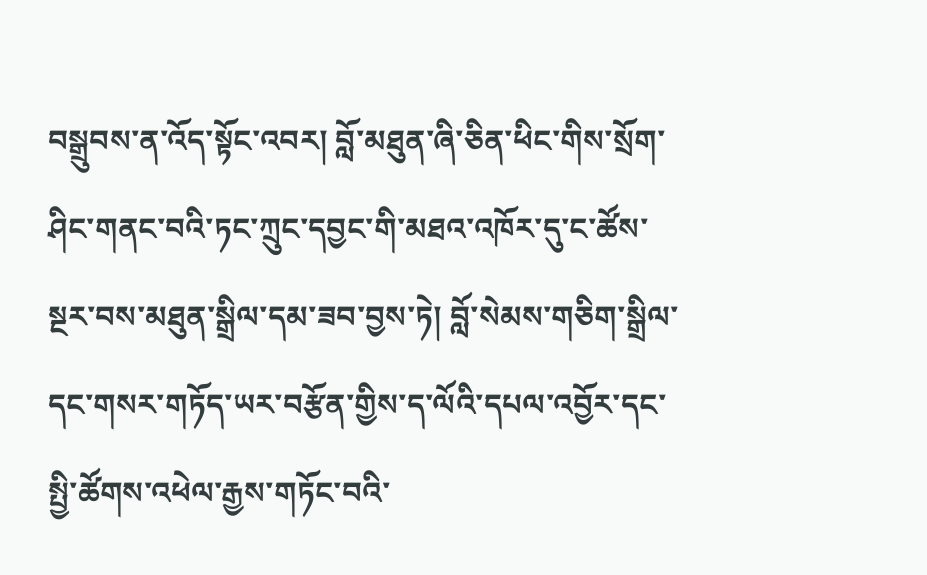བསྒྲུབས་ན་འོད་སྟོང་འབར། བློ་མཐུན་ཞི་ཅིན་ཕིང་གིས་སྲོག་ཤིང་གནང་བའི་ཏང་ཀྲུང་དབྱང་གི་མཐའ་འཁོར་དུ་ང་ཚོས་སྔར་བས་མཐུན་སྒྲིལ་དམ་ཟབ་བྱས་ཏེ། བློ་སེམས་གཅིག་སྒྲིལ་དང་གསར་གཏོད་ཡར་བརྩོན་གྱིས་ད་ལོའི་དཔལ་འབྱོར་དང་སྤྱི་ཚོགས་འཕེལ་རྒྱས་གཏོང་བའི་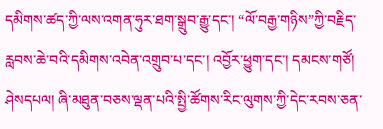དམིགས་ཚད་ཀྱི་ལས་འགན་ཧུར་ཐག་སྒྲུབ་རྒྱུ་དང་། “ལོ་བརྒྱ་གཉིས”ཀྱི་བརྗིད་རླབས་ཆེ་བའི་དམིགས་འབེན་འགྲུབ་པ་དང་། འབྱོར་ཕྱུག་དང་། དམངས་གཙོ། ཤེསདཔལ། ཞི་མཐུན་བཅས་ལྡན་པའི་སྤྱི་ཚོགས་རིང་ལུགས་ཀྱི་དེང་རབས་ཅན་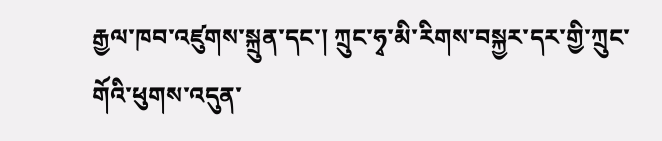རྒྱལ་ཁབ་འཛུགས་སྐྲུན་དང་། ཀྲུང་ཧྭ་མི་རིགས་བསྐྱར་དར་གྱི་ཀྲུང་གོའི་ཕུགས་འདུན་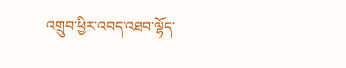འགྲུབ་ཕྱིར་འབད་འཐབ་ལྷོད་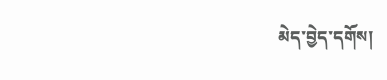མེད་བྱེད་དགོས།